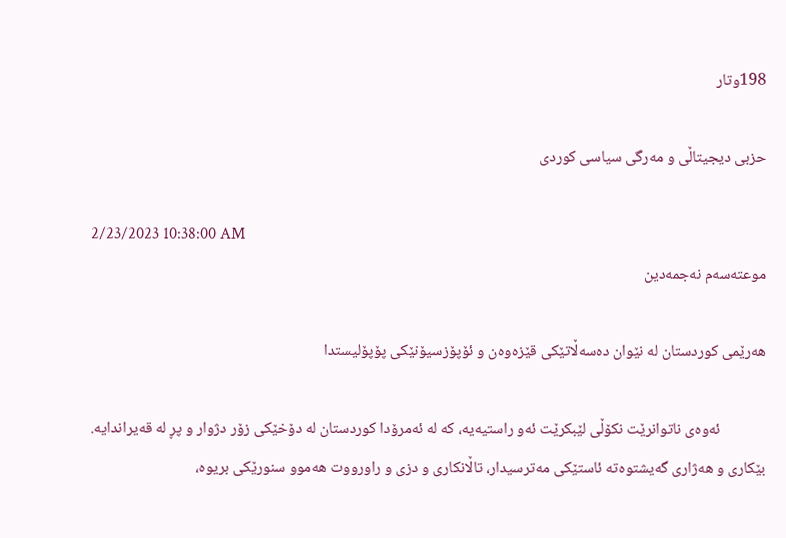198وتار

حزبی دیجیتاڵی و مەرگی سیاسی كوردی

2/23/2023 10:38:00 AM
موعتەسەم نەجمەدین

هەرێمی كوردستان لە نێوان دەسەڵاتێكی قێزەوەن و ئۆپۆزسیۆنێكی پۆپۆلیستدا

             ئەوەی ناتوانرێت نكۆڵی لێبكرێت ئەو راستیەیە، كە لە ئەمرۆدا كوردستان لە دۆخێكی زۆر دژوار و پڕ لە قەیراندایە. بێكاری و هەژاری گەیشتوەتە ئاستێكی مەترسیدار، تاڵانكاری و دزی و راورووت هەموو سنورێكی بریوە،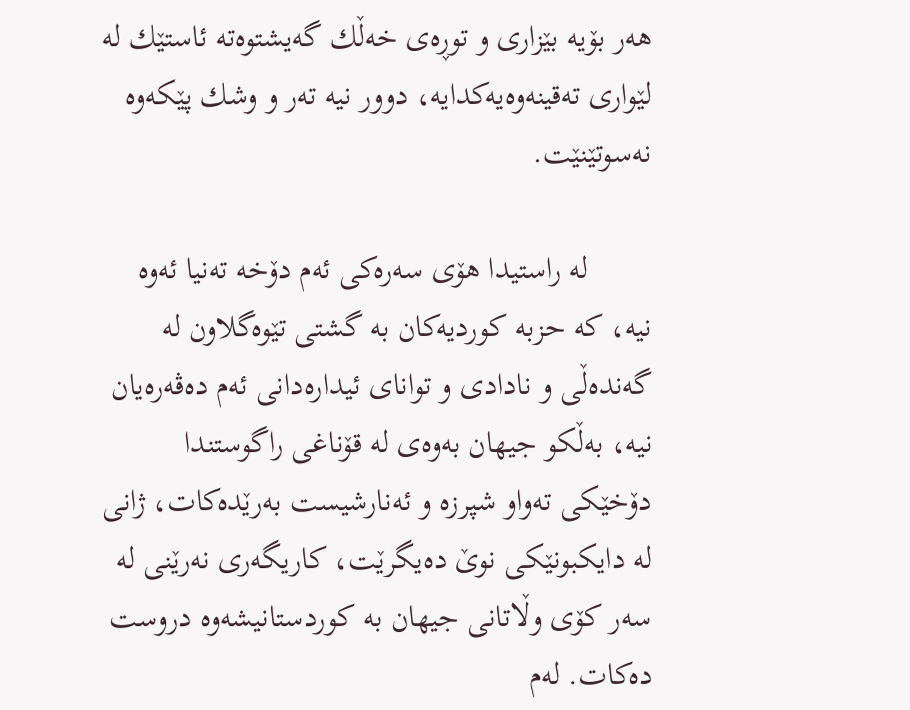هەر بۆیە بێزاری و توڕەی خەڵك گەیشتوەتە ئاستێك لە لێواری تەقینەوەیەكدایە، دوور نیە تەر و وشك پێكەوە نەسوتێنێت.

        لە راستیدا هۆی سەرەكی ئەم دۆخە تەنیا ئەوە نیە، كە حزبە كوردیەكان بە گشتی تێوەگلاون لە گەندەڵی و نادادی و توانای ئیدارەدانی ئەم دەڤەرەیان نیە، بەڵكو جیهان بەوەی لە قۆناغی راگوستندا دۆخێكی تەواو شپرزە و ئەنارشیست بەرێدەكات، ژانی لە دایكبونێكی نوێ دەیگرێت، كاریگەری نەرێنی لە سەر كۆی وڵاتانی جیهان بە كوردستانیشەوە دروست دەكات. لەم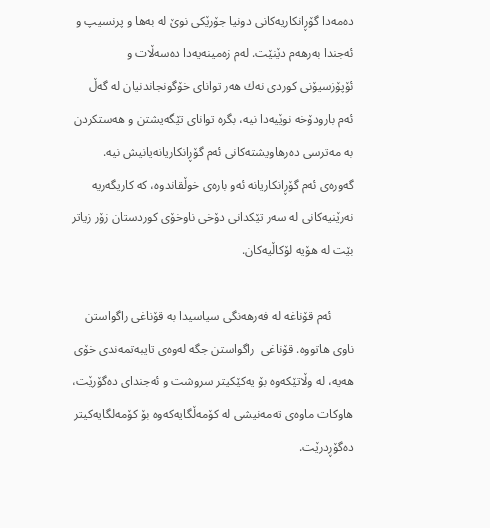دەمەدا گۆڕانكاریەكانی دونیا جۆرێكی نوێ لە بەها و پرنسیپ و ئەجندا بەرهەم دێنێت. لەم زەمینەیەدا دەسەڵات و ئۆپۆزسیۆنی كوردی نەك هەر توانای خۆگونجاندنیان لە گەڵ ئەم بارودۆخە نوێیەدا نیە، بگرە توانای تێگەیشتن و هەستكردن بە مەترسی دەرهاویشتەكانی ئەم گۆڕانكاریانەیانیش نیە. گەورەی ئەم گۆڕانكاریانە ئەو بارەی خوڵقاندوە، كە كاریگەریە نەرێنیەكانی لە سەر تێكدانی دۆخی ناوخۆی كوردستان زۆر زیاتر بێت لە هۆیە لۆكاڵیەكان.

       ئەم قۆناغە لە فەرهەنگی سیاسیدا بە قۆناغی راگواستن ناوی هاتووە. قۆناغی  راگواستن جگە لەوەی تایبەتمەندی خۆی هەیە، لە وڵاتێكەوە بۆ یەكێكیتر سروشت و ئەجندای دەگۆرێت، هاوكات ماوەی تەمەنیشی لە كۆمەڵگایەكەوە بۆ كۆمەلگایەكیتر دەگۆڕدرێت.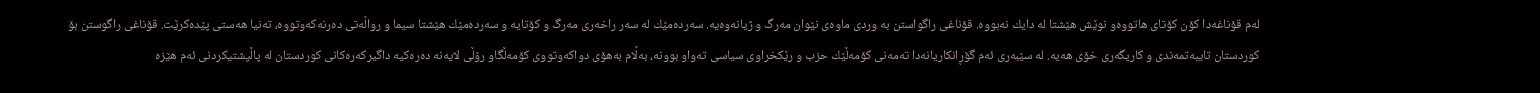لەم قۆناغەدا كۆن كۆتای هاتووەو نوێش هێشتا لە دایك نەبووە. قۆناغی راگواستن بە وردی ماوەی نێوان مەرگ و ژیانەوەیە. سەردەمێك لە سەر راخەری مەرگ و كۆتایە و سەردەمێك هێشتا سیما و رواڵەتی دەرنەكەوتووە، تەنیا هەستی پێدەكرێت. قۆناغی راگوستن بۆ كوردستان تایبەتمەندی و كاریگەری خۆی هەیە. لە سێبەری ئەم گۆڕانكاریانەدا تەمەنی كۆمەڵێك حزب و رێكخراوی سیاسی تەواو بوونە، بەڵام بەهۆی دواكەوتووی كۆمەڵگاو رۆڵی لایەنە دەرەكیە داگیركەرەكانی كوردستان لە پاڵپشتیكردنی ئەم هێزە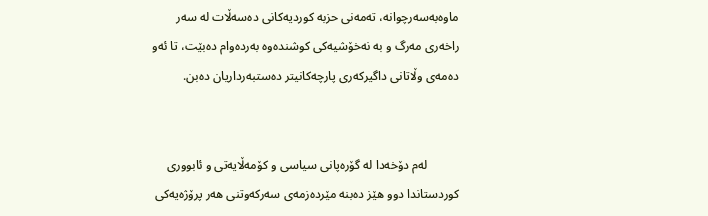ماوەبەسەرچوانە، تەمەنی حزبە كوردیەكانی دەسەڵات لە سەر راخەری مەرگ و بە نەخۆشیەكی كوشندەوە بەردەوام دەبێت، تا ئەو دەمەی وڵاتانی داگیركەری پارچەكانیتر دەستبەرداریان دەبن.


          لەم دۆخەدا لە گۆرەپانی سیاسی و كۆمەڵایەتی و ئابووری كوردستاندا دوو هێز دەبنە مێردەزمەی سەركەوتنی هەر پرۆژەیەكی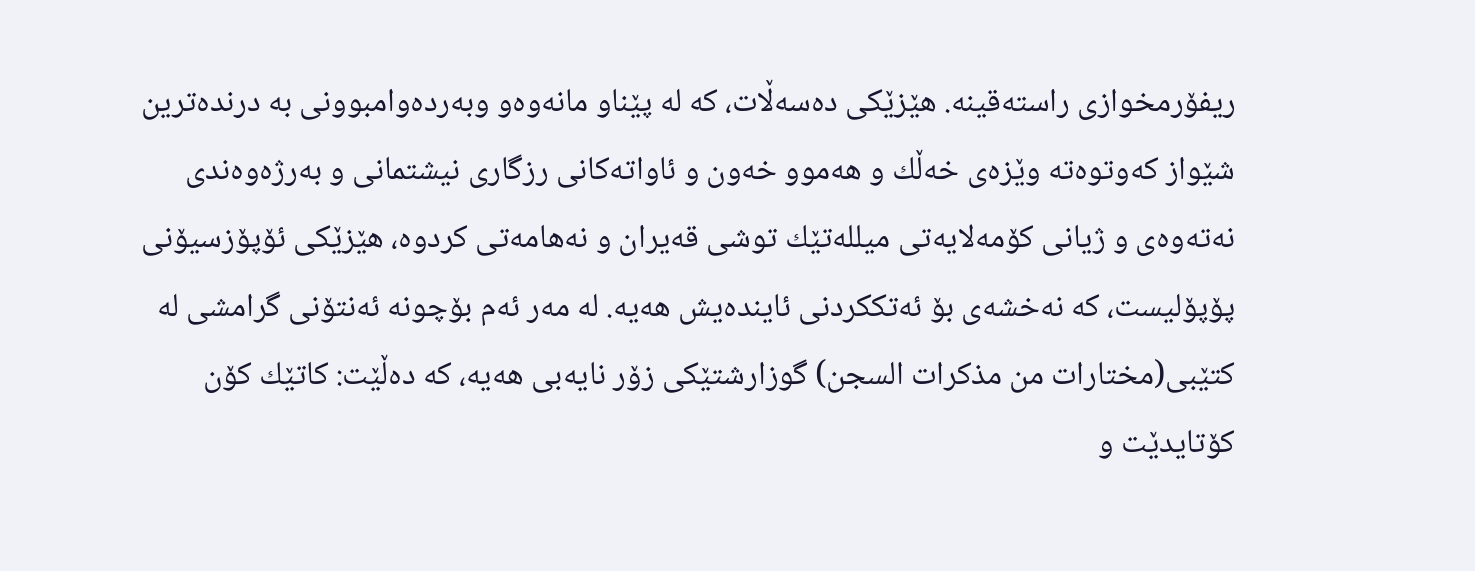ریفۆرمخوازی راستەقینە. هێزێكی دەسەڵات، كە لە پێناو مانەوەو وبەردەوامبوونی بە درندەترین شێواز كەوتوەتە وێزەی خەڵك و هەموو خەون و ئاواتەكانی رزگاری نیشتمانی و بەرژەوەندی نەتەوەی و ژیانی كۆمەلایەتی میللەتێك توشی قەیران و نەهامەتی كردوە، هێزێكی ئۆپۆزسیۆنی پۆپۆلیست، كە نەخشەی بۆ ئەتككردنی ئایندەیش هەیە. لە مەر ئەم بۆچونە ئەنتۆنی گرامشی لە كتێبی(مختارات من مذكرات السجن) گوزارشتێكی زۆر نایەبی هەیە، كە دەڵێت: كاتێك كۆن كۆتایدێت و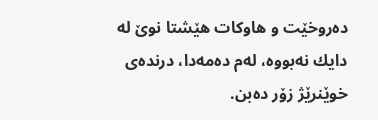دەروخێت و هاوكات هێشتا نوێ لە دایك نەبووە، لەم دەمەدا، درندەی خوێنرێژ زۆر دەبن.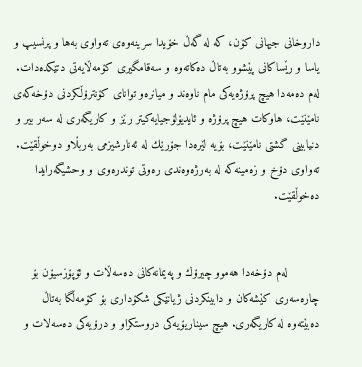داروخانی جیهانی كۆن، كە لە گەڵ خۆیدا سرینەوەی تەواوی بەها و پرنسیپ و یاسا و رێساكانی پێشوو بەتاڵ دەكاتەوە و سەقامگیری كۆمەڵایەتی دتێكدەدات. لەم دەمەدا هیچ پرۆژەیەكی مام ناوەند و میانرەو توانای كۆنترۆڵكردنی دۆخەكەی نامێنێت، هاوكات هیچ پرۆژە و ئایدیۆلۆجیایەكیتر رێز و كاریگەری لە سەر بیر و دنیابینی گشتی نامێنێت، بۆیە لێرەدا جۆرێك لە ئەنارشیزمی بەربڵاو دوخوڵقێت. تەواوی دۆخ و زەمینەكە لە بەرژەوەندی رەوتی توندرەوی و وحشیگەرایدا دەخوڵقێت.


         لەم دۆخەدا هەموو چیرۆك و پەیمانەكانی دەسەڵات و ئۆپۆزسیۆن بۆ چارەسەری كێشەكان و دابینكردنی ژیانێكی شكۆداری بۆ كۆمەڵگا بەتاڵ دەبێتەوە لە كاریگەری. هیچ سیناریۆیەكی دروستكراو و درۆیەكی دەسەلات و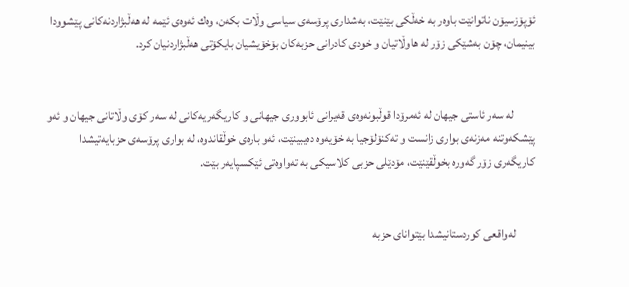ئۆپۆزسیۆن ناتوانێت باوەر بە خەڵكی بێنێت، بەشداری پرۆسەی سیاسی وڵات بكەن، وەك ئەوەی ئێمە لە هەڵبژاردنەكانی پێشوودا بینیمان، چۆن بەشێكی زۆر لە هاوڵاتیان و خودی كادرانی حزبەكان بۆخۆیشیان بایكۆتی هەڵبژاردنیان كرد.


         لە سەر ئاستی جیهان لە ئەمرۆدا قوڵبونەوەی قەیرانی ئابووری جیهانی و كاریگەریەكانی لە سەر كۆی وڵاتانی جیهان و ئەو پێشكەوتنە مەزنەی بواری زانست و تەكنۆلۆجیا بە خۆیەوە دەیبینێت، ئەو بارەی خوڵقاندوە، لە بواری پرۆسەی حزبایەتیشدا كاریگەری زۆر گەورە بخوڵقێنێت، مۆدێلی حزبی كلاسیكی بە تەواوەتی ئێكسپایەر بێت.


        لەواقعی كوردستانیشدا بێتوانای حزبە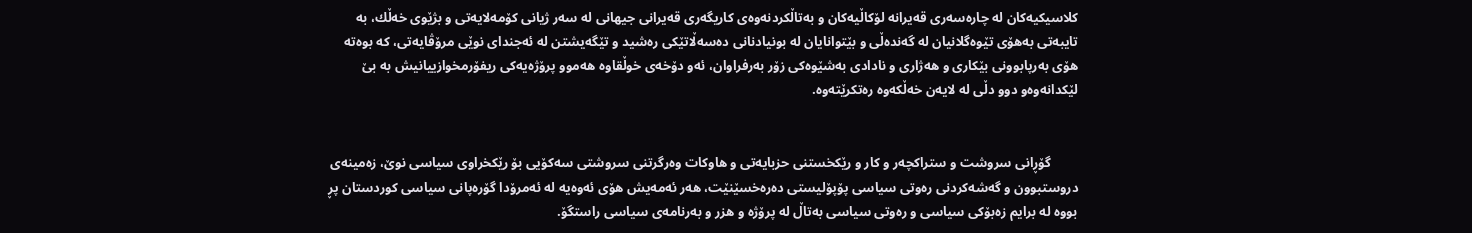كلاسیكیەكان لە چارەسەری قەیرانە لۆكاڵیەكان و بەتاڵكردنەوەی كاریگەری قەیرانی جیهانی لە سەر ژیانی كۆمەلایەتی و بژێوی خەڵك، بە تایبەتی بەهۆی تێوەگلانیان لە گەندەڵی و بێتوانایان لە بونیادنانی دەسەڵاتێكی رەشید و تێگەیشتن لە ئەجندای نوێی مرۆڤایەتی، كە بوەتە هۆی بەرپابوونی بێكاری و هەژاری و نادادی بەشێوەكی زۆر بەرفراوان، ئەو دۆخەی خوڵقاوە هەموو پرۆژەیەكی ریفۆرمخوازییانیش بە بێ لێكدانەوەو دوو دڵی لە لایەن خەڵكەوە رەتكرێتەوە.


        گۆڕانی سروشت و ستراكچەر و كار و رێكخستنی حزبایەتی و هاوكات وەرگرتنی سروشتی سەكۆیی بۆ رێكخراوی سیاسی نوێ، زەمینەی دروستبوون و گەشەكردنی رەوتی سیاسی پۆپۆلیستی دەرەخسێنێت، هەر ئەمەیش هۆی ئەوەیە لە ئەمرۆدا گۆرەپانی سیاسی كوردستان پڕ بووە لە برایم زەبۆكی سیاسی و رەوتی سیاسی بەتاڵ لە پرۆژە و هزر و بەرنامەی سیاسی راستگۆ.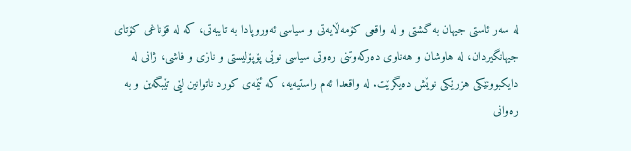لە سەر ئاستی جیهان بە گشتی و لە واقعی كۆمەڵایەتی و سیاسی ئەوروپادا بە تایبەتی، كە لە قۆناغی كۆتای جیهانگیردان، لە هاوشان و هەناوی دەركەوتنی رەوتی سیاسی نوێی پۆپۆلیستی و نازی و فاشی، ژانی لە دایكبوونێكی هزرێكی نوێش دەیگرێت. لە واقعدا ئەم راستیەیە، كە ئێمەی كورد ناتوانین لێی تێبگەین و بە رەوانی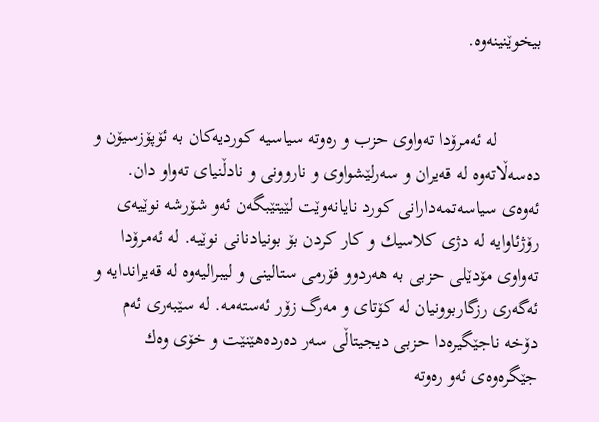بیخوێنینەوە.


         لە ئەمرۆدا تەواوی حزب و رەوتە سیاسیە كوردیەكان بە ئۆپۆزسیۆن و دەسەڵاتەوە لە قەیران و سەرلێشواوی و ناروونی و نادڵنیای تەواو دان. ئەوەی سیاسەتمەدارانی كورد نایانەوێت لێیتێبگەن ئەو شۆرشە نوێیەی رۆژئاوایە لە دژی كلاسیك و كار كردن بۆ بونیادنانی نوێیە. لە ئەمرۆدا تەواوی مۆدێلی حزبی بە هەردوو فۆرمی ستالینی و لیبرالیەوە لە قەیراندایە و ئەگەری رزگاربوونیان لە كۆتای و مەرگ زۆر ئەستەمە. لە سێبەری ئەم دۆخە ناجێگیرەدا حزبی دیجیتاڵی سەر دەردەهێنێت و خۆی وەك جێگرەوەی ئەو رەوتە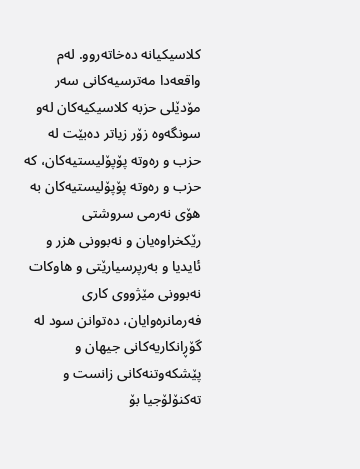كلاسیكیانە دەخاتەروو. لەم واقعەدا مەترسیەكانی سەر مۆدێلی حزبە كلاسیكیەكان لەو سونگەوە زۆر زیاتر دەبێت لە حزب و رەوتە پۆپۆلیستیەكان، كە حزب و رەوتە پۆپۆلیستیەكان بە هۆی نەرمی سروشتی رێكخراوەیان و نەبوونی هزر و ئایدیا و بەرپرسیارێتی و هاوكات نەبوونی مێژووی كاری فەرمانرەوایان، دەتوانن سود لە گۆڕانكاریەكانی جیهان و پێشكەوتنەكانی زانست و تەكنۆلۆجیا بۆ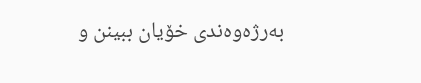بەرژەوەندی خۆیان ببینن و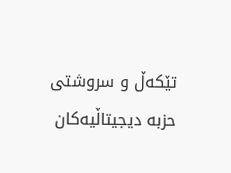تێكەڵ و سروشتی حزبە دیجیتاڵیەكان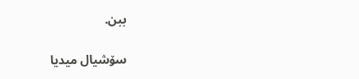ببن.

سۆشیال میدیا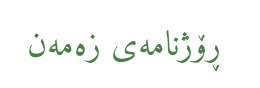ڕۆژنامەی زەمەن